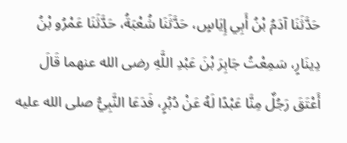حَدَّثَنَا آدَمُ بْنُ أَبِي إِيَاسٍ، حَدَّثَنَا شُعْبَةُ، حَدَّثَنَا عَمْرُو بْنُ دِينَارٍ، سَمِعْتُ جَابِرَ بْنَ عَبْدِ اللَّهِ رضى الله عنهما قَالَ أَعْتَقَ رَجُلٌ مِنَّا عَبْدًا لَهُ عَنْ دُبُرٍ، فَدَعَا النَّبِيُّ صلى الله عليه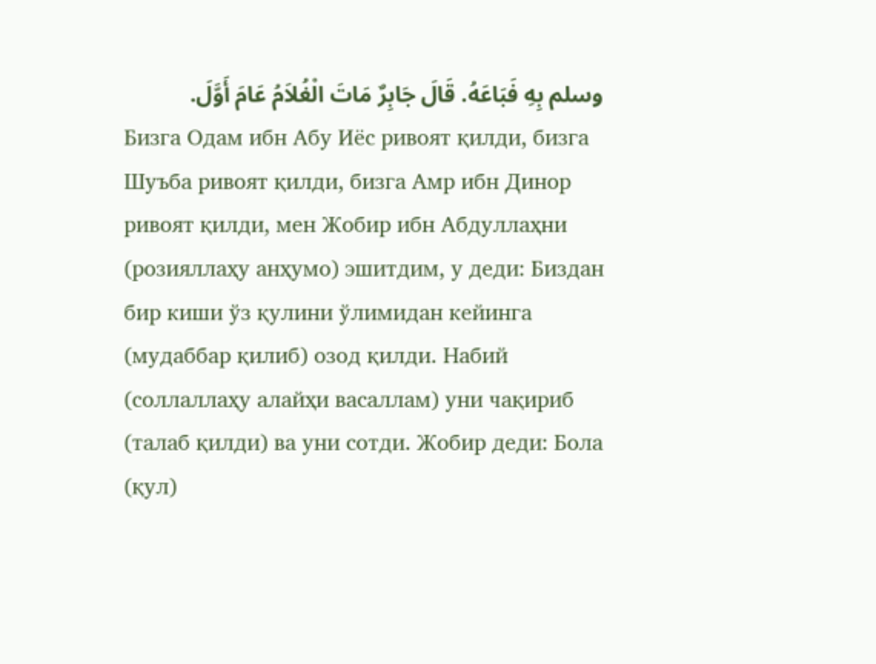وسلم بِهِ فَبَاعَهُ. قَالَ جَابِرٌ مَاتَ الْغُلاَمُ عَامَ أَوَّلَ.
Бизга Одам ибн Абу Иёс ривоят қилди, бизга Шуъба ривоят қилди, бизга Амр ибн Динор ривоят қилди, мен Жобир ибн Абдуллаҳни (розияллаҳу анҳумо) эшитдим, у деди: Биздан бир киши ўз қулини ўлимидан кейинга (мудаббар қилиб) озод қилди. Набий (соллаллаҳу алайҳи васаллам) уни чақириб (талаб қилди) ва уни сотди. Жобир деди: Бола (қул)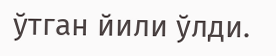ўтган йили ўлди.